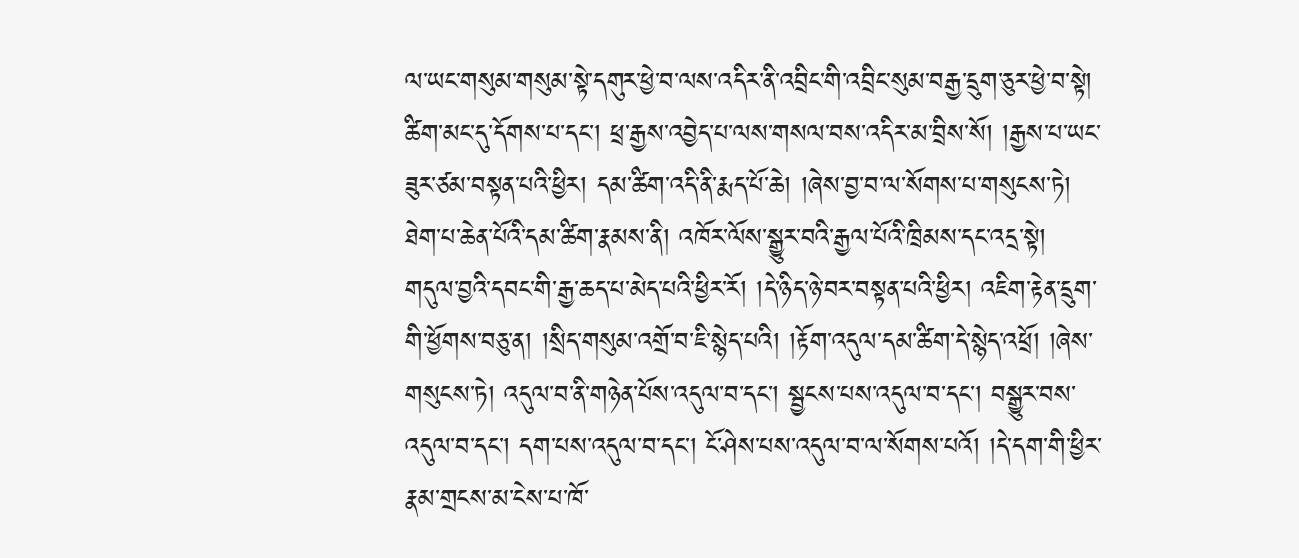ལ་ཡང་གསུམ་གསུམ་སྟེ་དགུར་ཕྱེ་བ་ལས་འདིར་ནི་འབྲིང་གི་འབྲིང་སུམ་བརྒྱ་དྲུག་ཅུར་ཕྱེ་བ་སྟེ། ཚིག་མང་དུ་དོགས་པ་དང་། ཕྲ་རྒྱས་འབྱེད་པ་ལས་གསལ་བས་འདིར་མ་བྲིས་སོ། །རྒྱས་པ་ཡང་ཟུར་ཙམ་བསྟན་པའི་ཕྱིར། དམ་ཚིག་འདི་ནི་རྨད་པོ་ཆེ། །ཞེས་བྱ་བ་ལ་སོགས་པ་གསུངས་ཏེ། ཐེག་པ་ཆེན་པོའི་དམ་ཚིག་རྣམས་ནི། འཁོར་ལོས་སྒྱུར་བའི་རྒྱལ་པོའི་ཁྲིམས་དང་འདྲ་སྟེ། གདུལ་བྱའི་དབང་གི་རྒྱ་ཆད་པ་མེད་པའི་ཕྱིར་རོ། །དེ་ཉིད་ཉེ་བར་བསྟན་པའི་ཕྱིར། འཇིག་རྟེན་དྲུག་གི་ཕྱོགས་བཅུ་ན། །སྲིད་གསུམ་འགྲོ་བ་ཇི་སྙེད་པའི། །རྟོག་འདུལ་དམ་ཚིག་དེ་སྙེད་འཕྲོ། །ཞེས་གསུངས་ཏེ། འདུལ་བ་ནི་གཉེན་པོས་འདུལ་བ་དང་། སྦྱངས་པས་འདུལ་བ་དང་། བསྒྱུར་བས་འདུལ་བ་དང་། དག་པས་འདུལ་བ་དང་། ངོ་ཤེས་པས་འདུལ་བ་ལ་སོགས་པའོ། །དེ་དག་གི་ཕྱིར་རྣམ་གྲངས་མ་ངེས་པ་ཁོ་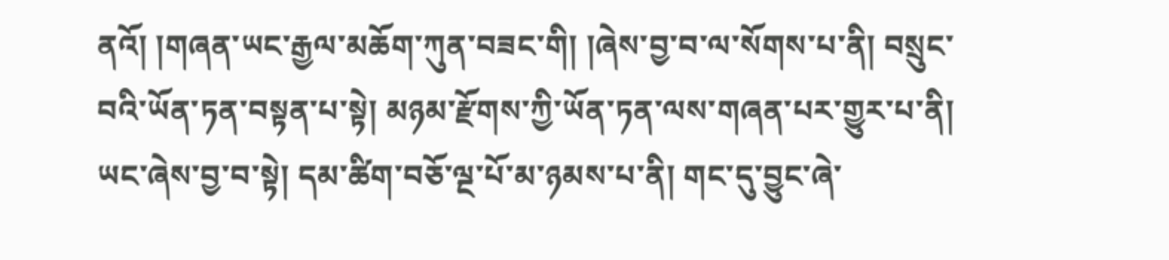ནའོ། །གཞན་ཡང་རྒྱལ་མཆོག་ཀུན་བཟང་གི། །ཞེས་བྱ་བ་ལ་སོགས་པ་ནི། བསྲུང་བའི་ཡོན་ཏན་བསྟན་པ་སྟེ། མཉམ་རྫོགས་ཀྱི་ཡོན་ཏན་ལས་གཞན་པར་གྱུར་པ་ནི། ཡང་ཞེས་བྱ་བ་སྟེ། དམ་ཚིག་བཅོ་ལྔ་པོ་མ་ཉམས་པ་ནི། གང་དུ་བྱུང་ཞེ་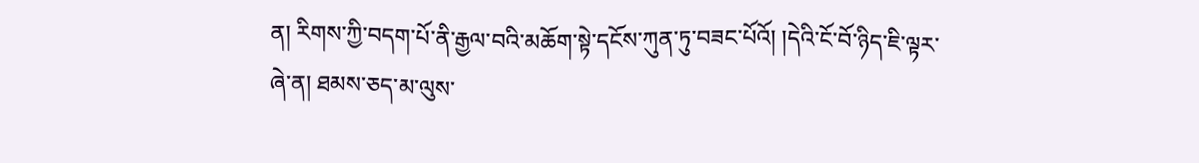ན། རིགས་ཀྱི་བདག་པོ་ནི་རྒྱལ་བའི་མཆོག་སྟེ་དངོས་ཀུན་ཏུ་བཟང་པོའོ། །དེའི་ངོ་བོ་ཉིད་ཇི་ལྟར་ཞེ་ན། ཐམས་ཅད་མ་ལུས་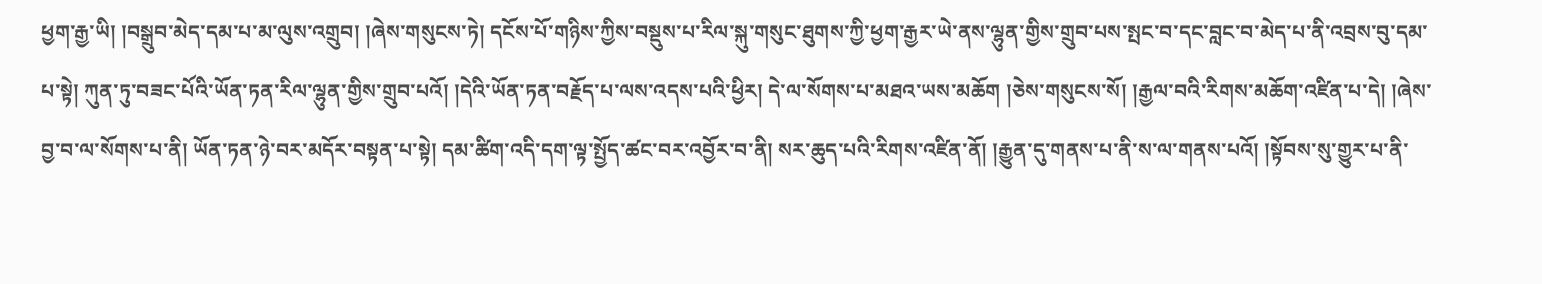ཕྱག་རྒྱ་ཡི། །བསྒྲུབ་མེད་དམ་པ་མ་ལུས་འགྲུབ། །ཞེས་གསུངས་ཏེ། དངོས་པོ་གཉིས་ཀྱིས་བསྡུས་པ་རིལ་སྐུ་གསུང་ཐུགས་ཀྱི་ཕྱག་རྒྱར་ཡེ་ནས་ལྷུན་གྱིས་གྲུབ་པས་སྤང་བ་དང་བླང་བ་མེད་པ་ནི་འབྲས་བུ་དམ་པ་སྟེ། ཀུན་ཏུ་བཟང་པོའི་ཡོན་ཏན་རིལ་ལྷུན་གྱིས་གྲུབ་པའོ། །དེའི་ཡོན་ཏན་བརྗོད་པ་ལས་འདས་པའི་ཕྱིར། དེ་ལ་སོགས་པ་མཐའ་ཡས་མཆོག །ཅེས་གསུངས་སོ། །རྒྱལ་བའི་རིགས་མཆོག་འཛིན་པ་དེ། །ཞེས་བྱ་བ་ལ་སོགས་པ་ནི། ཡོན་ཏན་ཉེ་བར་མདོར་བསྟན་པ་སྟེ། དམ་ཚིག་འདི་དག་ལྟ་སྤྱོད་ཚང་བར་འབྱོར་བ་ནི། སར་ཆུད་པའི་རིགས་འཛིན་ནོ། །རྒྱུན་དུ་གནས་པ་ནི་ས་ལ་གནས་པའོ། །སྟོབས་སུ་གྱུར་པ་ནི་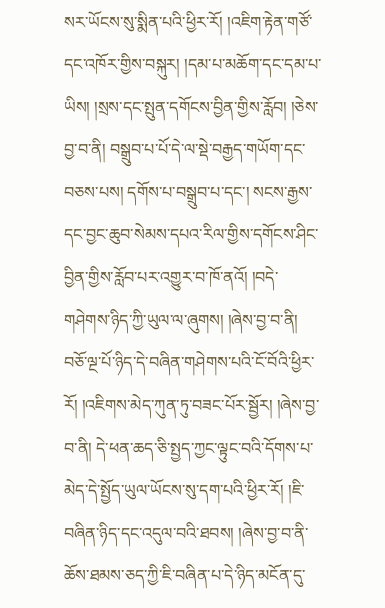སར་ཡོངས་སུ་སྨིན་པའི་ཕྱིར་རོ། །འཇིག་རྟེན་གཙོ་དང་འཁོར་གྱིས་བསྐུར། །དམ་པ་མཆོག་དང་དམ་པ་ཡིས། །སྲས་དང་སྤུན་དགོངས་བྱིན་གྱིས་རློབ། །ཅེས་བྱ་བ་ནི། བསྒྲུབ་པ་པོ་དེ་ལ་སྡེ་བརྒྱད་གཡོག་དང་བཅས་པས། དགོས་པ་བསྒྲུབ་པ་དང་། སངས་རྒྱས་དང་བྱང་ཆུབ་སེམས་དཔའ་རིལ་གྱིས་དགོངས་ཤིང་བྱིན་གྱིས་རློབ་པར་འགྱུར་བ་ཁོ་ནའོ། །བདེ་གཤེགས་ཉིད་ཀྱི་ཡུལ་ལ་ཞུགས། །ཞེས་བྱ་བ་ནི། བཅོ་ལྔ་པོ་ཉིད་དེ་བཞིན་གཤེགས་པའི་ངོ་བོའི་ཕྱིར་རོ། །འཇིགས་མེད་ཀུན་ཏུ་བཟང་པོར་སྦྱོར། །ཞེས་བྱ་བ་ནི། དེ་ཕན་ཆད་ཅི་སྤྱད་ཀྱང་ལྟུང་བའི་དོགས་པ་མེད་དེ་སྤྱོད་ཡུལ་ཡོངས་སུ་དག་པའི་ཕྱིར་རོ། །ཇི་བཞིན་ཉིད་དང་འདུལ་བའི་ཐབས། །ཞེས་བྱ་བ་ནི་ཆོས་ཐམས་ཅད་ཀྱི་ཇི་བཞིན་པ་དེ་ཉིད་མངོན་དུ་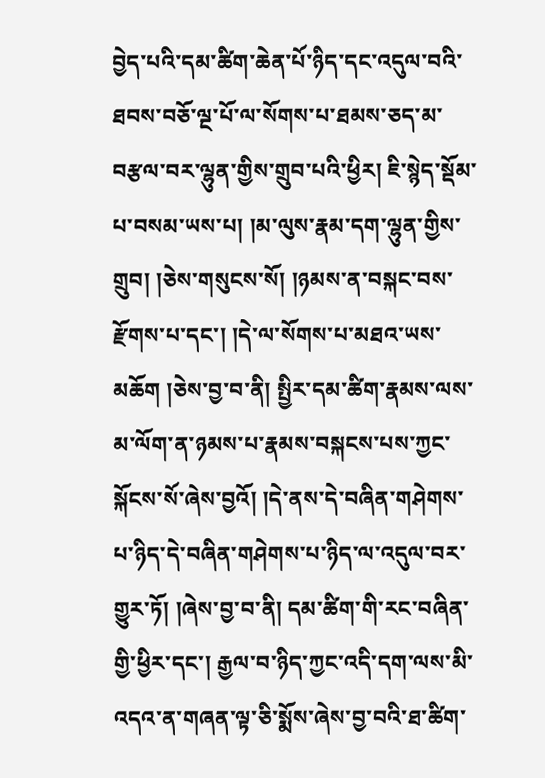བྱེད་པའི་དམ་ཚིག་ཆེན་པོ་ཉིད་དང་འདུལ་བའི་ཐབས་བཅོ་ལྔ་པོ་ལ་སོགས་པ་ཐམས་ཅད་མ་བརྩལ་བར་ལྷུན་གྱིས་གྲུབ་པའི་ཕྱིར། ཇི་སྙེད་སྡོམ་པ་བསམ་ཡས་པ། །མ་ལུས་རྣམ་དག་ལྷུན་གྱིས་གྲུབ། །ཅེས་གསུངས་སོ། །ཉམས་ན་བསྐང་བས་རྫོགས་པ་དང་། །དེ་ལ་སོགས་པ་མཐའ་ཡས་མཆོག །ཅེས་བྱ་བ་ནི། སྤྱིར་དམ་ཚིག་རྣམས་ལས་མ་ལོག་ན་ཉམས་པ་རྣམས་བསྐངས་པས་ཀྱང་སྐོངས་སོ་ཞེས་བྱའོ། །དེ་ནས་དེ་བཞིན་གཤེགས་པ་ཉིད་དེ་བཞིན་གཤེགས་པ་ཉིད་ལ་འདུལ་བར་གྱུར་ཏོ། །ཞེས་བྱ་བ་ནི། དམ་ཚིག་གི་རང་བཞིན་གྱི་ཕྱིར་དང་། རྒྱལ་བ་ཉིད་ཀྱང་འདི་དག་ལས་མི་འདའ་ན་གཞན་ལྟ་ཅི་སྨོས་ཞེས་བྱ་བའི་ཐ་ཚིག་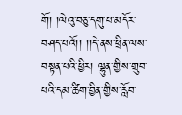གོ། །ལེའུ་བཅུ་དགུ་པ་མདོར་བཤད་པའོ།། །།དེ་ནས་ཕྲིན་ལས་བསྟན་པའི་ཕྱིར། ལྷུན་གྱིས་གྲུབ་པའི་དམ་ཚིག་བྱིན་གྱིས་རློབ་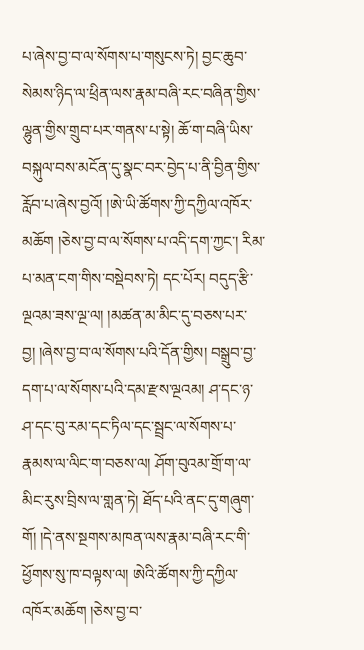པ་ཞེས་བྱ་བ་ལ་སོགས་པ་གསུངས་ཏེ། བྱང་ཆུབ་སེམས་ཉིད་ལ་ཕྲིན་ལས་རྣམ་བཞི་རང་བཞིན་གྱིས་ལྷུན་གྱིས་གྲུབ་པར་གནས་པ་སྟེ། ཆོ་ག་བཞི་ཡིས་བསྐུལ་བས་མངོན་དུ་སྣང་བར་བྱེད་པ་ནི་བྱིན་གྱིས་རློབ་པ་ཞེས་བྱའོ། །ཨེ་ཡི་ཚོགས་ཀྱི་དཀྱིལ་འཁོར་མཆོག །ཅེས་བྱ་བ་ལ་སོགས་པ་འདི་དག་ཀྱང་། རིམ་པ་མན་ངག་གིས་བསྡེབས་ཏེ། དང་པོར། བདུད་རྩི་ལྔའམ་ཟས་ལྔ་ལ། །མཚན་མ་མིང་དུ་བཅས་པར་བྱ། །ཞེས་བྱ་བ་ལ་སོགས་པའི་དོན་གྱིས། བསྒྲུབ་བྱ་དག་པ་ལ་སོགས་པའི་དམ་རྫས་ལྔའམ། ཤ་དང་ཉ་ཤ་དང་བུ་རམ་དང་ཏིལ་དང་སྦྲང་ལ་སོགས་པ་རྣམས་ལ་ལིང་ག་བཅས་ལ། ཤོག་བུའམ་གྲོ་ག་ལ་མིང་རུས་བྲིས་ལ་གླན་ཏེ། ཐོད་པའི་ནང་དུ་གཞུག་གོ། །དེ་ནས་སྔགས་མཁན་ལས་རྣམ་བཞི་རང་གི་ཕྱོགས་སུ་ཁ་བལྟས་ལ། ཨེའི་ཚོགས་ཀྱི་དཀྱིལ་འཁོར་མཆོག །ཅེས་བྱ་བ་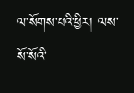ལ་སོགས་པའི་ཕྱིར། ལས་སོ་སོའི་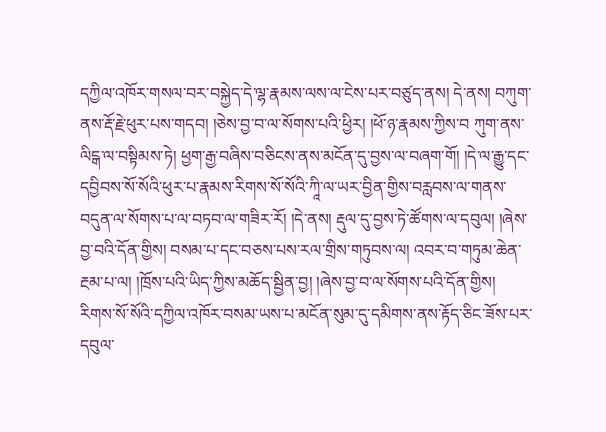དཀྱིལ་འཁོར་གསལ་བར་བསྐྱེད་དེ་ལྷ་རྣམས་ལས་ལ་ངེས་པར་བཙུད་ནས། དེ་ནས། བཀུག་ནས་རྡོ་རྗེ་ཕུར་པས་གདབ། །ཅེས་བྱ་བ་ལ་སོགས་པའི་ཕྱིར། །ཕོ་ཉ་རྣམས་ཀྱིས་བ ཀུག་ནས་ལིངྒ་ལ་བསྟིམས་ཏེ། ཕྱག་རྒྱ་བཞིས་བཅིངས་ནས་མངོན་དུ་བྱས་ལ་བཞག་གོ། །དེ་ལ་རྒྱུ་དང་དབྱིབས་སོ་སོའི་ཕུར་པ་རྣམས་རིགས་སོ་སོའི་ཀཱི་ལ་ཡར་བྱིན་གྱིས་བརླབས་ལ་གནས་བདུན་ལ་སོགས་པ་ལ་བཏབ་ལ་གཟིར་རོ། །དེ་ནས། རྡུལ་དུ་བྱས་ཏེ་ཚོགས་ལ་དབུལ། །ཞེས་བྱ་བའི་དོན་གྱིས། བསམ་པ་དང་བཅས་པས་རལ་གྲིས་གཏུབས་ལ། འབར་བ་གཏུམ་ཆེན་རྔམ་པ་ལ། །ཁྲོས་པའི་ཡིད་ཀྱིས་མཆོད་སྦྱིན་བྱ། །ཞེས་བྱ་བ་ལ་སོགས་པའི་དོན་གྱིས། རིགས་སོ་སོའི་དཀྱིལ་འཁོར་བསམ་ཡས་པ་མངོན་སུམ་དུ་དམིགས་ནས་རྟོད་ཅིང་ཟོས་པར་དབུལ་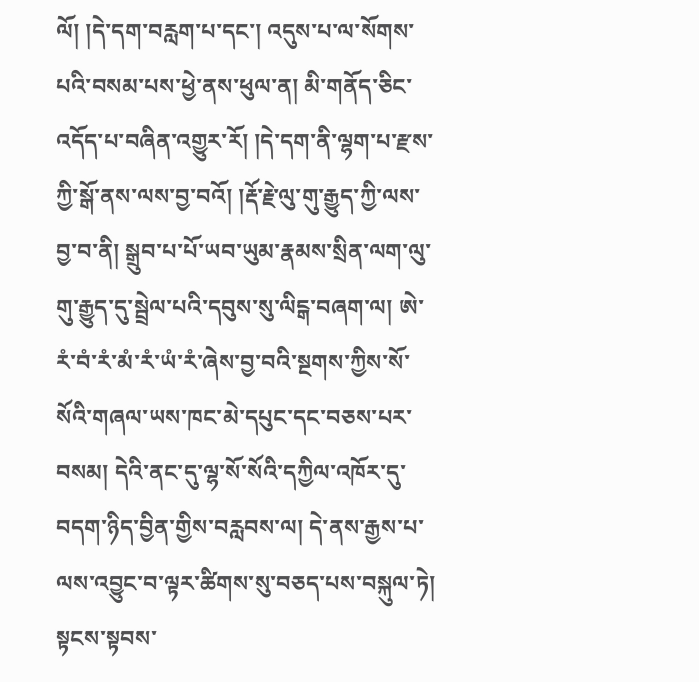ལོ། །དེ་དག་བརླག་པ་དང་། འདུས་པ་ལ་སོགས་པའི་བསམ་པས་ཕྱེ་ནས་ཕུལ་ན། མི་གནོད་ཅིང་འདོད་པ་བཞིན་འགྱུར་རོ། །དེ་དག་ནི་ལྷག་པ་རྫས་ཀྱི་སྒོ་ནས་ལས་བྱ་བའོ། །རྡོ་རྗེ་ལུ་གུ་རྒྱུད་ཀྱི་ལས་བྱ་བ་ནི། སྒྲུབ་པ་པོ་ཡབ་ཡུམ་རྣམས་སྲིན་ལག་ལུ་གུ་རྒྱུད་དུ་སྦྲེལ་པའི་དབུས་སུ་ལིངྒ་བཞག་ལ། ཨེ་རཾ་བཾ་རཾ་མཾ་རཾ་ཡཾ་རཾ་ཞེས་བྱ་བའི་སྔགས་ཀྱིས་སོ་སོའི་གཞལ་ཡས་ཁང་མེ་དཔུང་དང་བཅས་པར་བསམ། དེའི་ནང་དུ་ལྷ་སོ་སོའི་དཀྱིལ་འཁོར་དུ་བདག་ཉིད་བྱིན་གྱིས་བརླབས་ལ། དེ་ནས་རྒྱས་པ་ལས་འབྱུང་བ་ལྟར་ཚིགས་སུ་བཅད་པས་བསྐུལ་ཏེ། སྟངས་སྟབས་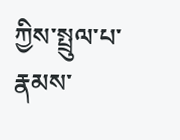ཀྱིས་སྤྲུལ་པ་རྣམས་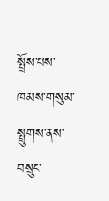སྤྲོས་པས་ཁམས་གསུམ་སྤྲུགས་ནས་བསྲུང་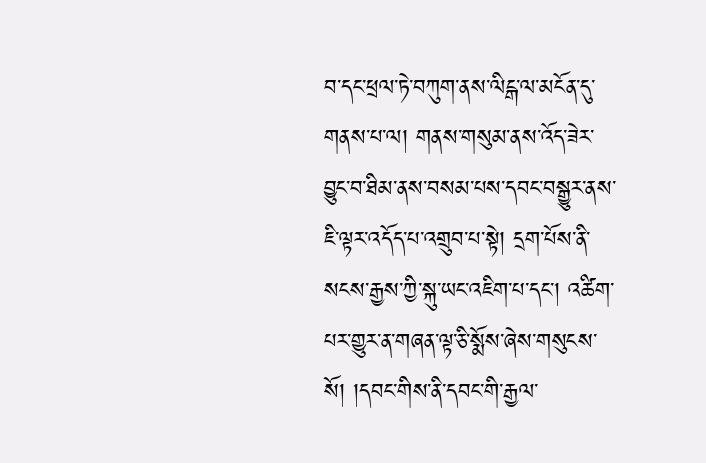བ་དང་ཕྲལ་ཏེ་བཀུག་ནས་ལིངྒ་ལ་མངོན་དུ་གནས་པ་ལ། གནས་གསུམ་ནས་འོད་ཟེར་བྱུང་བ་ཐིམ་ནས་བསམ་པས་དབང་བསྒྱུར་ནས་ཇི་ལྟར་འདོད་པ་འགྲུབ་པ་སྟེ། དྲག་པོས་ནི་སངས་རྒྱས་ཀྱི་སྐུ་ཡང་འཇིག་པ་དང་། འཚིག་པར་གྱུར་ན་གཞན་ལྟ་ཅི་སྨོས་ཞེས་གསུངས་སོ། །དབང་གིས་ནི་དབང་གི་རྒྱལ་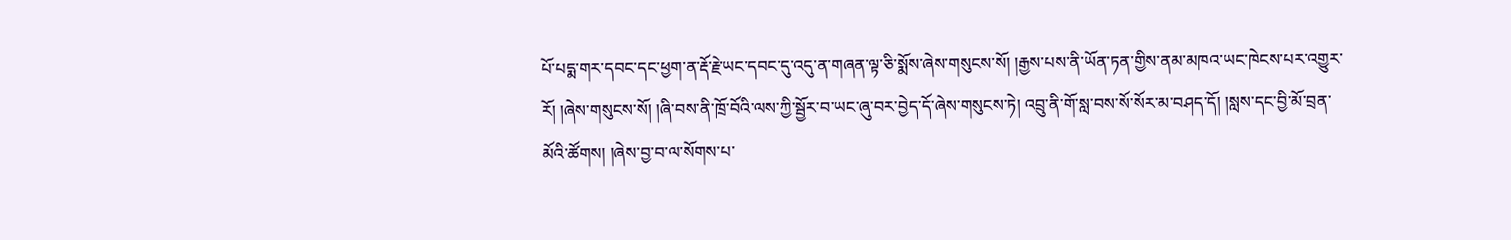པོ་པདྨ་གར་དབང་དང་ཕྱག་ན་རྡོ་རྗེ་ཡང་དབང་དུ་འདུ་ན་གཞན་ལྟ་ཅི་སྨོས་ཞེས་གསུངས་སོ། །རྒྱས་པས་ནི་ཡོན་ཏན་གྱིས་ནམ་མཁའ་ཡང་ཁེངས་པར་འགྱུར་རོ། །ཞེས་གསུངས་སོ། །ཞི་བས་ནི་ཁྲོ་བོའི་ལས་ཀྱི་སྦྱོར་བ་ཡང་ཞུ་བར་བྱེད་དོ་ཞེས་གསུངས་ཏེ། འབྲུ་ནི་གོ་སླ་བས་སོ་སོར་མ་བཤད་དོ། །སླས་དང་བྱི་མོ་བྲན་མོའི་ཚོགས། །ཞེས་བྱ་བ་ལ་སོགས་པ་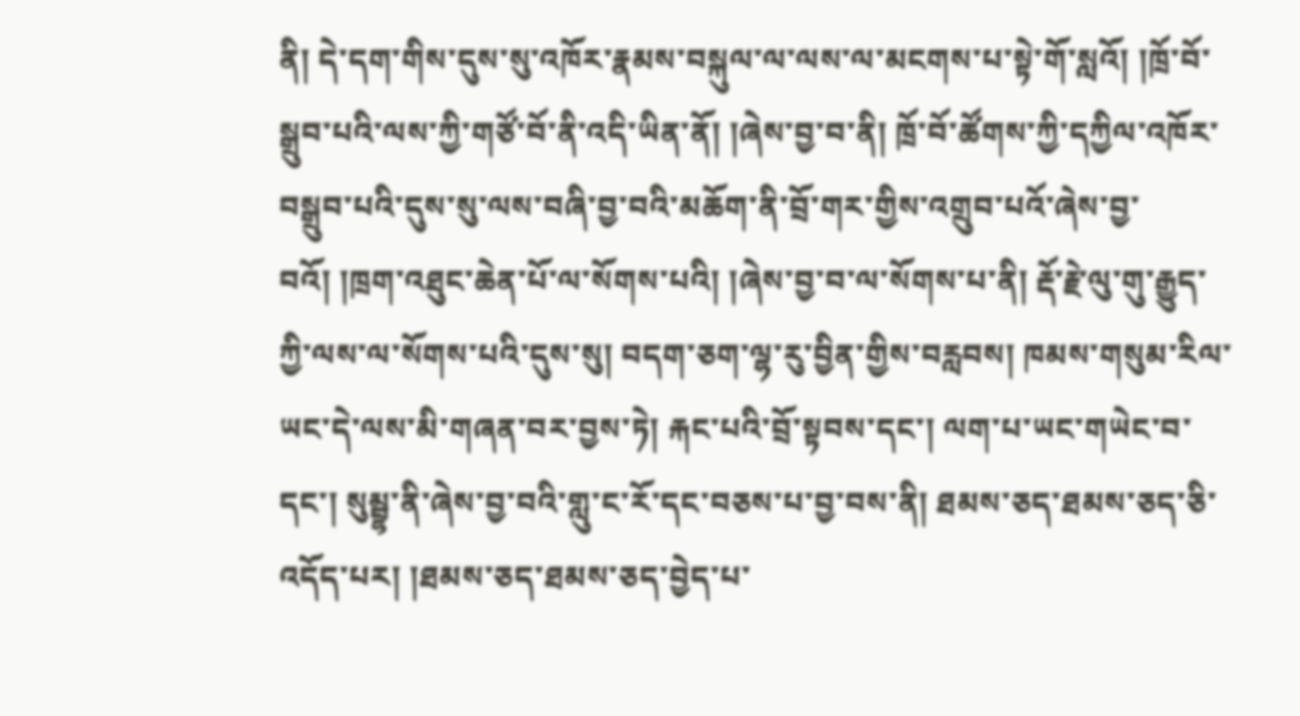ནི། དེ་དག་གིས་དུས་སུ་འཁོར་རྣམས་བསྐུལ་ལ་ལས་ལ་མངགས་པ་སྟེ་གོ་སླའོ། །ཁྲོ་བོ་སྒྲུབ་པའི་ལས་ཀྱི་གཙོ་བོ་ནི་འདི་ཡིན་ནོ། །ཞེས་བྱ་བ་ནི། ཁྲོ་བོ་ཚོགས་ཀྱི་དཀྱིལ་འཁོར་བསྒྲུབ་པའི་དུས་སུ་ལས་བཞི་བྱ་བའི་མཆོག་ནི་བྲོ་གར་གྱིས་འགྲུབ་པའོ་ཞེས་བྱ་བའོ། །ཁྲག་འཐུང་ཆེན་པོ་ལ་སོགས་པའི། །ཞེས་བྱ་བ་ལ་སོགས་པ་ནི། རྡོ་རྗེ་ལུ་གུ་རྒྱུད་ཀྱི་ལས་ལ་སོགས་པའི་དུས་སུ། བདག་ཅག་ལྷ་རུ་བྱིན་གྱིས་བརླབས། ཁམས་གསུམ་རིལ་ཡང་དེ་ལས་མི་གཞན་བར་བྱས་ཏེ། རྐང་པའི་བྲོ་སྟབས་དང་། ལག་པ་ཡང་གཡེང་བ་དང་། སུམྦྷ་ནི་ཞེས་བྱ་བའི་གླུ་ང་རོ་དང་བཅས་པ་བྱ་བས་ནི། ཐམས་ཅད་ཐམས་ཅད་ཅི་འདོད་པར། །ཐམས་ཅད་ཐམས་ཅད་བྱེད་པ་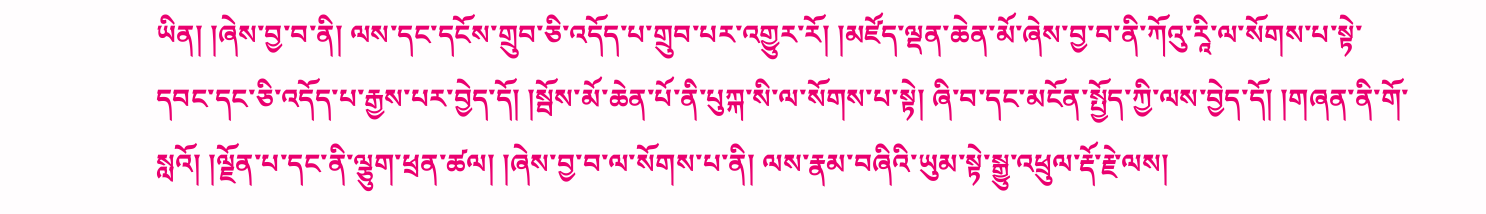ཡིན། །ཞེས་བྱ་བ་ནི། ལས་དང་དངོས་གྲུབ་ཅི་འདོད་པ་གྲུབ་པར་འགྱུར་རོ། །མཛོད་ལྡན་ཆེན་མོ་ཞེས་བྱ་བ་ནི་ཀོའུ་རཱི་ལ་སོགས་པ་སྟེ་དབང་དང་ཅི་འདོད་པ་རྒྱས་པར་བྱེད་དོ། །སྦོས་མོ་ཆེན་པོ་ནི་པུཀྐ་སི་ལ་སོགས་པ་སྟེ། ཞི་བ་དང་མངོན་སྤྱོད་ཀྱི་ལས་བྱེད་དོ། །གཞན་ནི་གོ་སླའོ། །ལྗོན་པ་དང་ནི་ལྕུག་ཕྲན་ཚལ། །ཞེས་བྱ་བ་ལ་སོགས་པ་ནི། ལས་རྣམ་བཞིའི་ཡུམ་སྟེ་སྒྱུ་འཕྲུལ་རྡོ་རྗེ་ལས།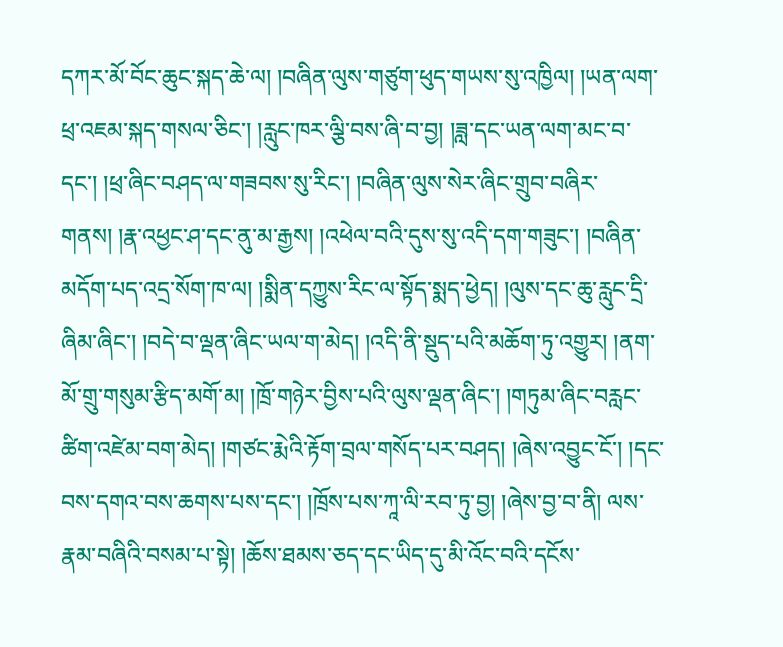དཀར་མོ་བོང་ཆུང་སྐད་ཆེ་ལ། །བཞིན་ལུས་གཙུག་ཕུད་གཡས་སུ་འཁྱིལ། །ཡན་ལག་ཕྲ་འཇམ་སྐད་གསལ་ཅིང་། །རླུང་ཁར་ལྕི་བས་ཞི་བ་བྱ། །ཟླ་དང་ཡན་ལག་མང་བ་དང་། །ཕྲ་ཞིང་བཤད་ལ་གཟབས་སུ་རིང་། །བཞིན་ལུས་སེར་ཞིང་གྲུབ་བཞིར་གནས། །རྣ་འཕྱང་ཤ་དང་ནུ་མ་རྒྱས། །འཕེལ་བའི་དུས་སུ་འདི་དག་གཟུང་། །བཞིན་མདོག་པད་འདྲ་སོག་ཁ་ལ། །སྨིན་དཀྱུས་རིང་ལ་སྟོད་སྨད་ཕྱེད། །ལུས་དང་ཆུ་རླུང་དྲི་ཞིམ་ཞིང་། །བདེ་བ་ལྡན་ཞིང་ཡལ་ག་མེད། །འདི་ནི་སྡུད་པའི་མཆོག་ཏུ་འགྱུར། །ནག་མོ་གྲུ་གསུམ་རྩིད་མགོ་མ། །ཁྲོ་གཉེར་བྱིས་པའི་ལུས་ལྡན་ཞིང་། །གཏུམ་ཞིང་བརླང་ཚིག་འཛེམ་བག་མེད། །གཙང་རྨེའི་རྟོག་བྲལ་གསོད་པར་བཤད། །ཞེས་འབྱུང་ངོ་། །དང་བས་དགའ་བས་ཆགས་པས་དང་། །ཁྲོས་པས་ཀཱ་ལི་རབ་ཏུ་བྱ། །ཞེས་བྱ་བ་ནི། ལས་རྣམ་བཞིའི་བསམ་པ་སྟེ། །ཆོས་ཐམས་ཅད་དང་ཡིད་དུ་མི་འོང་བའི་དངོས་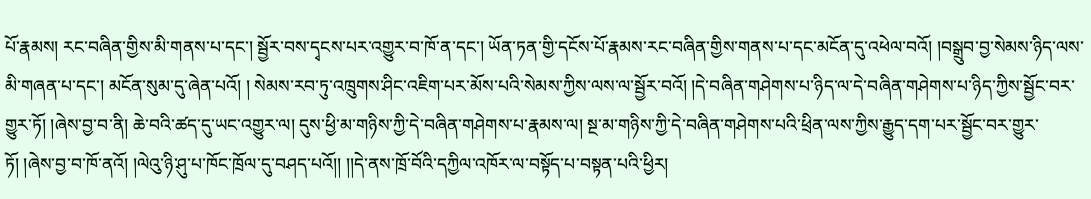པོ་རྣམས། རང་བཞིན་གྱིས་མི་གནས་པ་དང་། སྦྱོར་བས་དྭངས་པར་འགྱུར་བ་ཁོ་ན་དང་། ཡོན་ཏན་གྱི་དངོས་པོ་རྣམས་རང་བཞིན་གྱིས་གནས་པ་དང་མངོན་དུ་འཕེལ་བའོ། །བསྒྲུབ་བྱ་སེམས་ཉིད་ལས་མི་གཞན་པ་དང་། མངོན་སུམ་དུ་ཞེན་པའོ། ། སེམས་རབ་ཏུ་འཁྲུགས་ཤིང་འཇིག་པར་མོས་པའི་སེམས་ཀྱིས་ལས་ལ་སྦྱོར་བའོ། །དེ་བཞིན་གཤེགས་པ་ཉིད་ལ་དེ་བཞིན་གཤེགས་པ་ཉིད་ཀྱིས་སྦྱོང་བར་གྱུར་ཏོ། །ཞེས་བྱ་བ་ནི། ཆེ་བའི་ཚད་དུ་ཡང་འགྱུར་ལ། དུས་ཕྱི་མ་གཉིས་ཀྱི་དེ་བཞིན་གཤེགས་པ་རྣམས་ལ། སྔ་མ་གཉིས་ཀྱི་དེ་བཞིན་གཤེགས་པའི་ཕྲིན་ལས་ཀྱིས་རྒྱུད་དག་པར་སྦྱོང་བར་གྱུར་ཏོ། །ཞེས་བྱ་བ་ཁོ་ནའོ། །ལེའུ་ཉི་ཤུ་པ་ཁོང་ཁྲོལ་དུ་བཤད་པའོ།། །།དེ་ནས་ཁྲོ་བོའི་དཀྱིལ་འཁོར་ལ་བསྟོད་པ་བསྟན་པའི་ཕྱིར།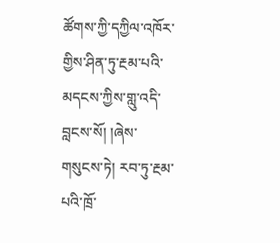ཚོགས་ཀྱི་དཀྱིལ་འཁོར་གྱིས་ཤིན་ཏུ་རྔམ་པའི་མདངས་ཀྱིས་གླུ་འདི་བླངས་སོ། །ཞེས་གསུངས་ཏེ། རབ་ཏུ་རྔམ་པའི་ཁྲོ་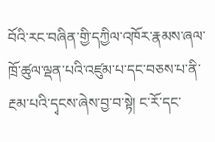བོའི་རང་བཞིན་གྱི་དཀྱིལ་འཁོར་རྣམས་ཞལ་ཁྲོ་ཚུལ་ལྡན་པའི་འཛུམ་པ་དང་བཅས་པ་ནི་རྔམ་པའི་དྭངས་ཞེས་བྱ་བ་སྟེ། ང་རོ་དང་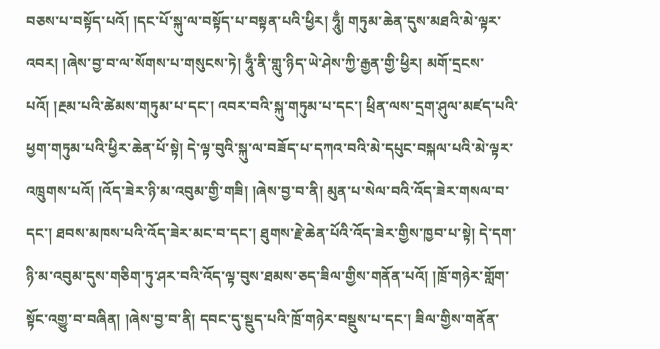བཅས་པ་བསྟོད་པའོ། །དང་པོ་སྐུ་ལ་བསྟོད་པ་བསྟན་པའི་ཕྱིར། ཧཱུྃ། གཏུམ་ཆེན་དུས་མཐའི་མེ་ལྟར་འབར། །ཞེས་བྱ་བ་ལ་སོགས་པ་གསུངས་ཏེ། ཧཱུྃ་ནི་གླུ་ཉིད་ཡེ་ཤེས་ཀྱི་རྒྱན་གྱི་ཕྱིར། མགོ་དྲངས་པའོ། །རྔམ་པའི་ཚེམས་གཏུམ་པ་དང་། འབར་བའི་སྐུ་གཏུམ་པ་དང་། ཕྲིན་ལས་དྲག་ཤུལ་མཛད་པའི་ཕྱག་གཏུམ་པའི་ཕྱིར་ཆེན་པོ་སྟེ། དེ་ལྟ་བུའི་སྐུ་ལ་བཟོད་པ་དཀའ་བའི་མེ་དཔུང་བསྐལ་པའི་མེ་ལྟར་འཁྲུགས་པའོ། །འོད་ཟེར་ཉི་མ་འབུམ་གྱི་གཟི། །ཞེས་བྱ་བ་ནི། མུན་པ་སེལ་བའི་འོད་ཟེར་གསལ་བ་དང་། ཐབས་མཁས་པའི་འོད་ཟེར་མང་བ་དང་། ཐུགས་རྗེ་ཆེན་པོའི་འོད་ཟེར་གྱིས་ཁྱབ་པ་སྟེ། དེ་དག་ཉི་མ་འབུམ་དུས་གཅིག་ཏུ་ཤར་བའི་འོད་ལྟ་བུས་ཐམས་ཅད་ཟིལ་གྱིས་གནོན་པའོ། །ཁྲོ་གཉེར་གློག་སྟོང་འགྱུ་བ་བཞིན། །ཞེས་བྱ་བ་ནི། དབང་དུ་སྡུད་པའི་ཁྲོ་གཉེར་བསྡུས་པ་དང་། ཟིལ་གྱིས་གནོན་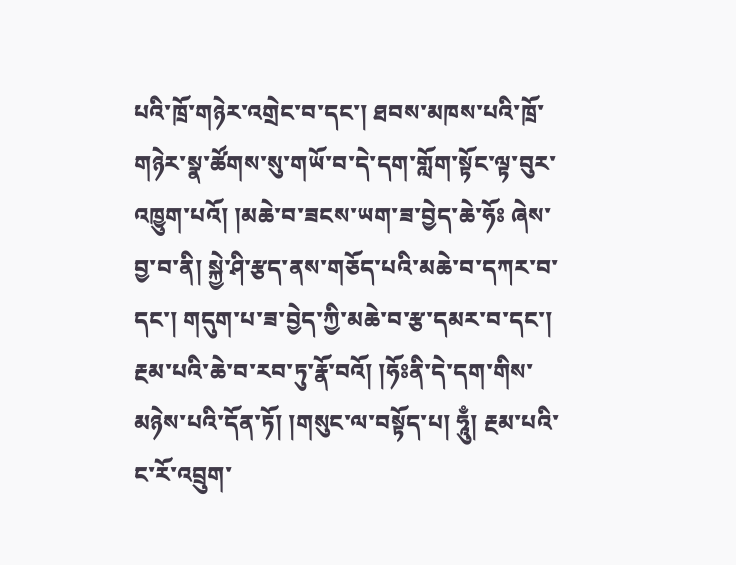པའི་ཁྲོ་གཉེར་འགྲེང་བ་དང་། ཐབས་མཁས་པའི་ཁྲོ་གཉེར་སྣ་ཚོགས་སུ་གཡོ་བ་དེ་དག་གློག་སྟོང་ལྟ་བུར་འཁྱུག་པའོ། །མཆེ་བ་ཟངས་ཡག་ཟ་བྱེད་ཆེ་ཧོཿ ཞེས་བྱ་བ་ནི། སྐྱེ་ཤི་རྩད་ནས་གཅོད་པའི་མཆེ་བ་དཀར་བ་དང་། གདུག་པ་ཟ་བྱེད་ཀྱི་མཆེ་བ་རྩ་དམར་བ་དང་། རྔམ་པའི་ཆེ་བ་རབ་ཏུ་རྣོ་བའོ། །ཧོཿནི་དེ་དག་གིས་མཉེས་པའི་དོན་ཏོ། །གསུང་ལ་བསྟོད་པ། ཧཱུྃ། རྔམ་པའི་ང་རོ་འབྲུག་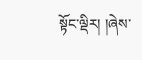སྟོང་ལྡིར། །ཞེས་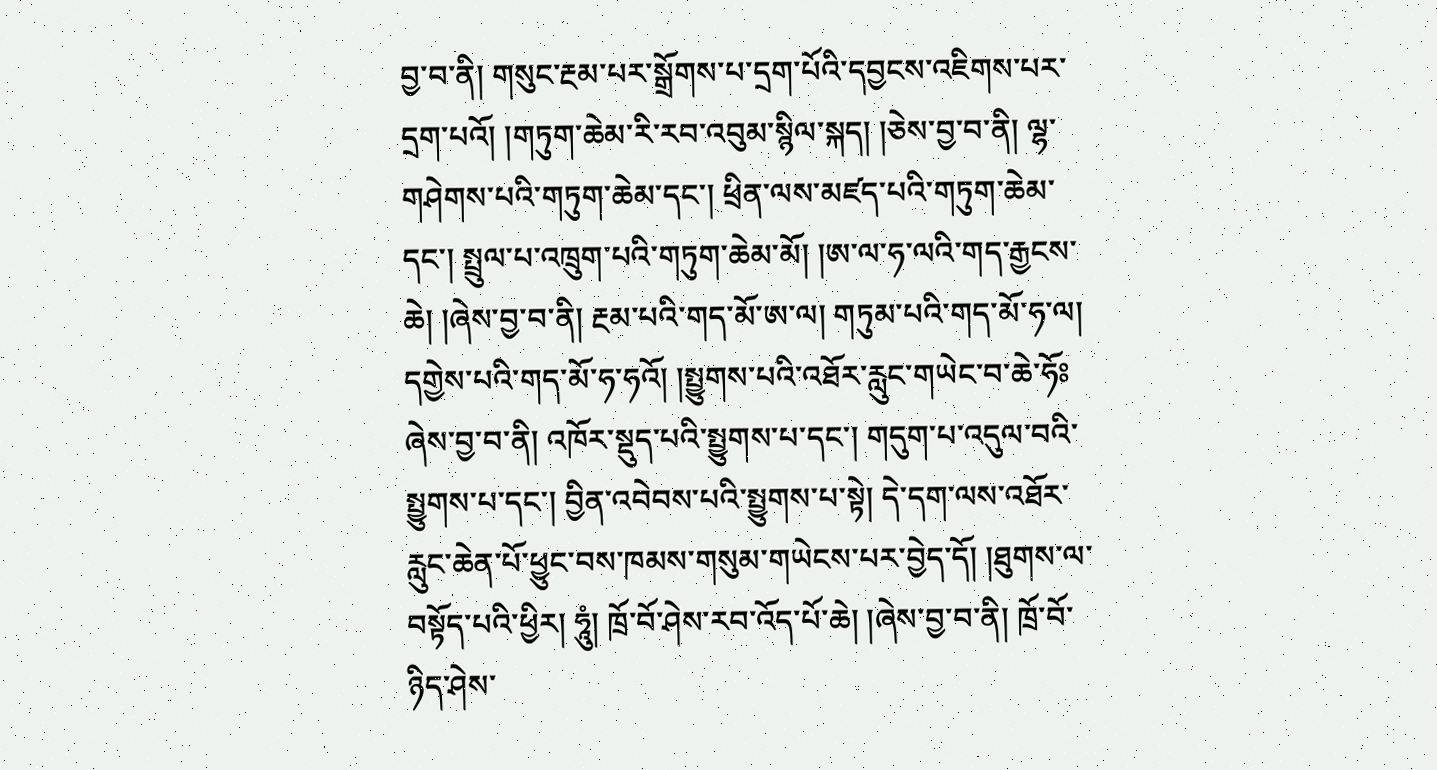བྱ་བ་ནི། གསུང་རྔམ་པར་སྒྲོགས་པ་དྲག་པོའི་དབྱངས་འཇིགས་པར་དྲག་པའོ། །གཏུག་ཆེམ་རི་རབ་འབུམ་སྙིལ་སྐད། །ཅེས་བྱ་བ་ནི། ལྷ་གཤེགས་པའི་གཏུག་ཆེམ་དང་། ཕྲིན་ལས་མཛད་པའི་གཏུག་ཆེམ་དང་། སྤྲུལ་པ་འཁྲུག་པའི་གཏུག་ཆེམ་མོ། །ཨ་ལ་ཧ་ལའི་གད་རྒྱངས་ཆེ། །ཞེས་བྱ་བ་ནི། རྔམ་པའི་གད་མོ་ཨ་ལ། གཏུམ་པའི་གད་མོ་ཧ་ལ། དགྱེས་པའི་གད་མོ་ཧ་ཧའོ། །སྤྱུགས་པའི་འཐོར་རླུང་གཡེང་བ་ཆེ་ཧོཿ ཞེས་བྱ་བ་ནི། འཁོར་སྡུད་པའི་སྤྱུགས་པ་དང་། གདུག་པ་འདུལ་བའི་སྤྱུགས་པ་དང་། བྱིན་འབེབས་པའི་སྤྱུགས་པ་སྟེ། དེ་དག་ལས་འཐོར་རླུང་ཆེན་པོ་ཕྱུང་བས་ཁམས་གསུམ་གཡེངས་པར་བྱེད་དོ། །ཐུགས་ལ་བསྟོད་པའི་ཕྱིར། ཧཱུཾ། ཁྲོ་བོ་ཤེས་རབ་འོད་པོ་ཆེ། །ཞེས་བྱ་བ་ནི། ཁྲོ་བོ་ཉིད་ཤེས་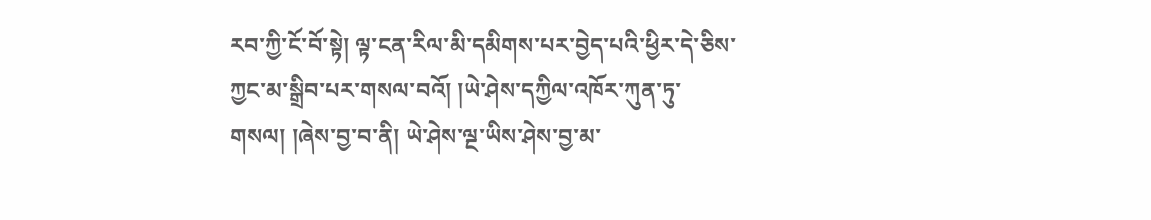རབ་ཀྱི་ངོ་བོ་སྟེ། ལྟ་ངན་རིལ་མི་དམིགས་པར་བྱེད་པའི་ཕྱིར་དེ་ཅིས་ཀྱང་མ་སྒྲིབ་པར་གསལ་བའོ། །ཡེ་ཤེས་དཀྱིལ་འཁོར་ཀུན་ཏུ་གསལ། །ཞེས་བྱ་བ་ནི། ཡེ་ཤེས་ལྔ་ཡིས་ཤེས་བྱ་མ་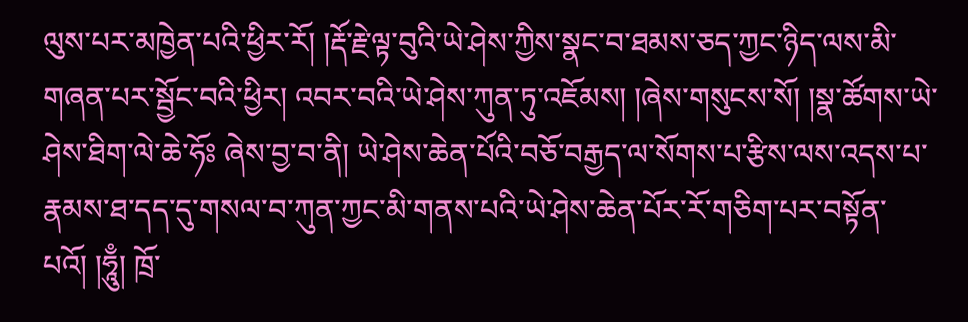ལུས་པར་མཁྱེན་པའི་ཕྱིར་རོ། །རྡོ་རྗེ་ལྟ་བུའི་ཡེ་ཤེས་ཀྱིས་སྣང་བ་ཐམས་ཅད་ཀྱང་ཉིད་ལས་མི་གཞན་པར་སྦྱོང་བའི་ཕྱིར། འབར་བའི་ཡེ་ཤེས་ཀུན་ཏུ་འཇོམས། །ཞེས་གསུངས་སོ། །སྣ་ཚོགས་ཡེ་ཤེས་ཐིག་ལེ་ཆེ་ཧོཿ ཞེས་བྱ་བ་ནི། ཡེ་ཤེས་ཆེན་པོའི་བཅོ་བརྒྱད་ལ་སོགས་པ་རྩིས་ལས་འདས་པ་རྣམས་ཐ་དད་དུ་གསལ་བ་ཀུན་ཀྱང་མི་གནས་པའི་ཡེ་ཤེས་ཆེན་པོར་རོ་གཅིག་པར་བསྟོན་པའོ། །ཧཱུྃ། ཁྲོ་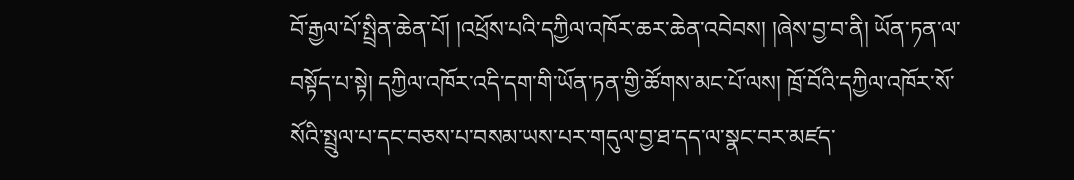བོ་རྒྱལ་པོ་སྤྲིན་ཆེན་པོ། །འཕྲོས་པའི་དཀྱིལ་འཁོར་ཆར་ཆེན་འབེབས། །ཞེས་བྱ་བ་ནི། ཡོན་ཏན་ལ་བསྟོད་པ་སྟེ། དཀྱིལ་འཁོར་འདི་དག་གི་ཡོན་ཏན་གྱི་ཚོགས་མང་པོ་ལས། ཁྲོ་བོའི་དཀྱིལ་འཁོར་སོ་སོའི་སྤྲུལ་པ་དང་བཅས་པ་བསམ་ཡས་པར་གདུལ་བྱ་ཐ་དད་ལ་སྣང་བར་མཛད་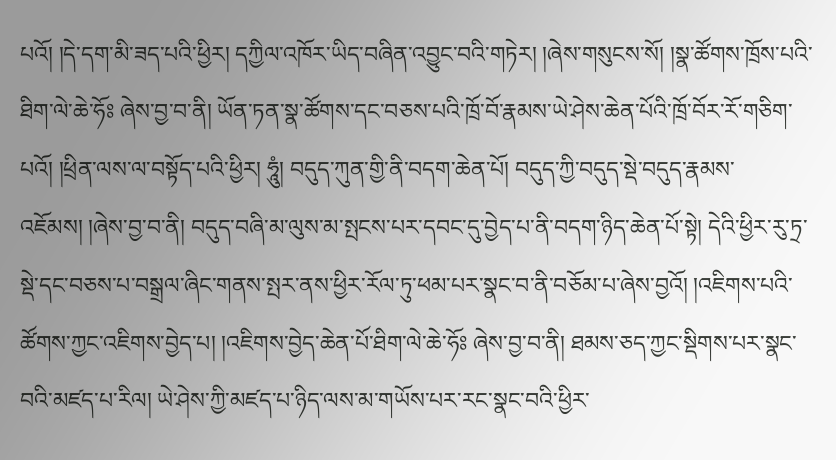པའོ། །དེ་དག་མི་ཟད་པའི་ཕྱིར། དཀྱིལ་འཁོར་ཡིད་བཞིན་འབྱུང་བའི་གཏེར། །ཞེས་གསུངས་སོ། །སྣ་ཚོགས་ཁྲོས་པའི་ཐིག་ལེ་ཆེ་ཧོཿ ཞེས་བྱ་བ་ནི། ཡོན་ཏན་སྣ་ཚོགས་དང་བཅས་པའི་ཁྲོ་བོ་རྣམས་ཡེ་ཤེས་ཆེན་པོའི་ཁྲོ་བོར་རོ་གཅིག་པའོ། །ཕྲིན་ལས་ལ་བསྟོད་པའི་ཕྱིར། ཧཱུཾ། བདུད་ཀུན་གྱི་ནི་བདག་ཆེན་པོ། བདུད་ཀྱི་བདུད་སྡེ་བདུད་རྣམས་འཇོམས། །ཞེས་བྱ་བ་ནི། བདུད་བཞི་མ་ལུས་མ་སྤངས་པར་དབང་དུ་བྱེད་པ་ནི་བདག་ཉིད་ཆེན་པོ་སྟེ། དེའི་ཕྱིར་རུ་ཏྲ་སྡེ་དང་བཅས་པ་བསྒྲལ་ཞིང་གནས་སྤར་ནས་ཕྱིར་རོལ་ཏུ་ཕམ་པར་སྣང་བ་ནི་བཅོམ་པ་ཞེས་བྱའོ། །འཇིགས་པའི་ཚོགས་ཀྱང་འཇིགས་བྱེད་པ། །འཇིགས་བྱེད་ཆེན་པོ་ཐིག་ལེ་ཆེ་ཧོཿ ཞེས་བྱ་བ་ནི། ཐམས་ཅད་ཀྱང་སྡིགས་པར་སྣང་བའི་མཛད་པ་རིལ། ཡེ་ཤེས་ཀྱི་མཛད་པ་ཉིད་ལས་མ་གཡོས་པར་རང་སྣང་བའི་ཕྱིར་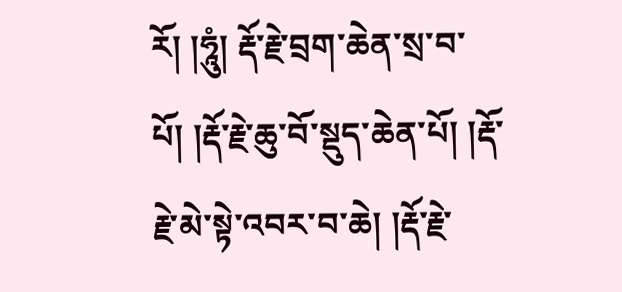རོ། །ཧཱུཾ། རྡོ་རྗེ་བྲག་ཆེན་སྲ་བ་པོ། །རྡོ་རྗེ་ཆུ་བོ་སྡུད་ཆེན་པོ། །རྡོ་རྗེ་མེ་སྟེ་འབར་བ་ཆེ། །རྡོ་རྗེ་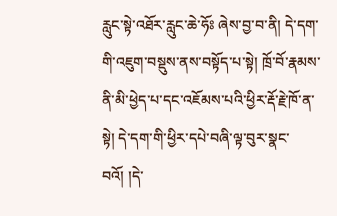རླུང་སྟེ་འཐོར་རླུང་ཆེ་ཧོཿ ཞེས་བྱ་བ་ནི། དེ་དག་གི་འཇུག་བསྡུས་ནས་བསྟོད་པ་སྟེ། ཁྲོ་བོ་རྣམས་ནི་མི་ཕྱེད་པ་དང་འཇོམས་པའི་ཕྱིར་རྡོ་རྗེ་ཁོ་ན་སྟེ། དེ་དག་གི་ཕྱིར་དཔེ་བཞི་ལྟ་བུར་སྣང་བའོ། །དེ་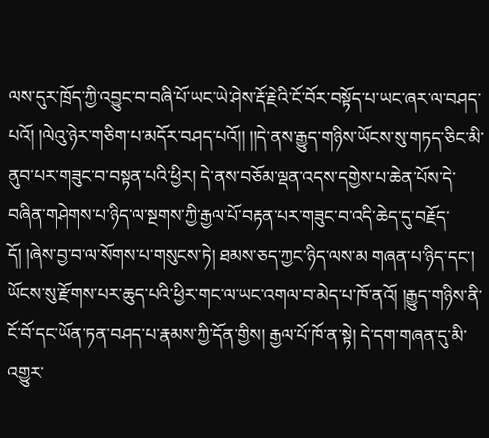ལས་དུར་ཁྲོད་ཀྱི་འབྱུང་བ་བཞི་པོ་ཡང་ཡེ་ཤེས་རྡོ་རྗེའི་ངོ་བོར་བསྟོད་པ་ཡང་ཞར་ལ་བཤད་པའོ། །ལེའུ་ཉེར་གཅིག་པ་མདོར་བཤད་པའོ།། །།དེ་ནས་རྒྱུད་གཉིས་ཡོངས་སུ་གཏད་ཅིང་མི་ནུབ་པར་གཟུང་བ་བསྟན་པའི་ཕྱིར། དེ་ནས་བཅོམ་ལྡན་འདས་དགྱེས་པ་ཆེན་པོས་དེ་བཞིན་གཤེགས་པ་ཉིད་ལ་སྔགས་ཀྱི་རྒྱལ་པོ་བརྟན་པར་གཟུང་བ་འདི་ཆེད་དུ་བརྗོད་དོ། །ཞེས་བྱ་བ་ལ་སོགས་པ་གསུངས་ཏེ། ཐམས་ཅད་ཀྱང་ཉིད་ལས་མ གཞན་པ་ཉིད་དང་། ཡོངས་སུ་རྫོགས་པར་ཆུད་པའི་ཕྱིར་གང་ལ་ཡང་འགལ་བ་མེད་པ་ཁོ་ནའོ། །རྒྱུད་གཉིས་ནི་ངོ་བོ་དང་ཡོན་ཏན་བཤད་པ་རྣམས་ཀྱི་དོན་གྱིས། རྒྱལ་པོ་ཁོ་ན་སྟེ། དེ་དག་གཞན་དུ་མི་འགྱུར་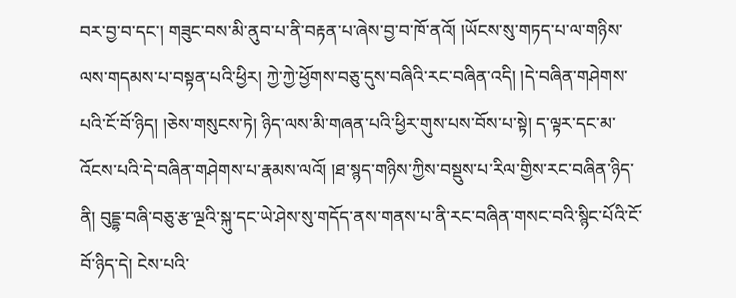བར་བྱ་བ་དང་། གཟུང་བས་མི་ནུབ་པ་ནི་བརྟན་པ་ཞེས་བྱ་བ་ཁོ་ནའོ། །ཡོངས་སུ་གཏད་པ་ལ་གཉིས་ལས་གདམས་པ་བསྟན་པའི་ཕྱིར། ཀྱེ་ཀྱེ་ཕྱོགས་བཅུ་དུས་བཞིའི་རང་བཞིན་འདི། །དེ་བཞིན་གཤེགས་པའི་ངོ་བོ་ཉིད། །ཅེས་གསུངས་ཏེ། ཉིད་ལས་མི་གཞན་པའི་ཕྱིར་གུས་པས་བོས་པ་སྟེ། ད་ལྟར་དང་མ་འོངས་པའི་དེ་བཞིན་གཤེགས་པ་རྣམས་ལའོ། །ཐ་སྙད་གཉིས་ཀྱིས་བསྡུས་པ་རིལ་གྱིས་རང་བཞིན་ཉིད་ནི། བུདྡྷ་བཞི་བཅུ་རྩ་ལྔའི་སྐུ་དང་ཡེ་ཤེས་སུ་གདོད་ནས་གནས་པ་ནི་རང་བཞིན་གསང་བའི་སྙིང་པོའི་ངོ་བོ་ཉིད་དེ། ངེས་པའི་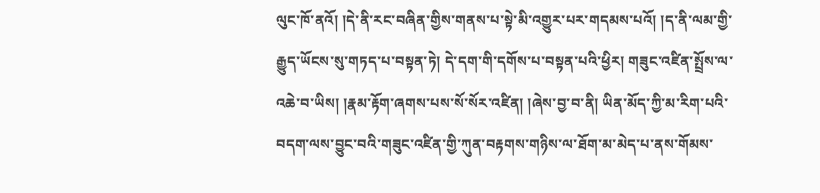ལུང་ཁོ་ནའོ། །དེ་ནི་རང་བཞིན་གྱིས་གནས་པ་སྟེ་མི་འགྱུར་པར་གདམས་པའོ། །ད་ནི་ལམ་གྱི་རྒྱུད་ཡོངས་སུ་གཏད་པ་བསྟན་ཏེ། དེ་དག་གི་དགོས་པ་བསྟན་པའི་ཕྱིར། གཟུང་འཛིན་སྤྲོས་ལ་འཆེ་བ་ཡིས། །རྣམ་རྟོག་ཞགས་པས་སོ་སོར་འཛིན། །ཞེས་བྱ་བ་ནི། ཡིན་མོད་ཀྱི་མ་རིག་པའི་བདག་ལས་བྱུང་བའི་གཟུང་འཛིན་གྱི་ཀུན་བརྟགས་གཉིས་ལ་ཐོག་མ་མེད་པ་ནས་གོམས་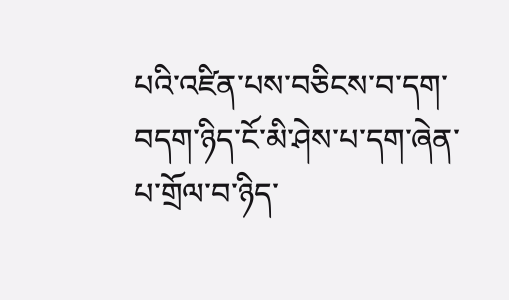པའི་འཛིན་པས་བཅིངས་བ་དག་བདག་ཉིད་ངོ་མི་ཤེས་པ་དག་ཞེན་པ་གྲོལ་བ་ཉིད་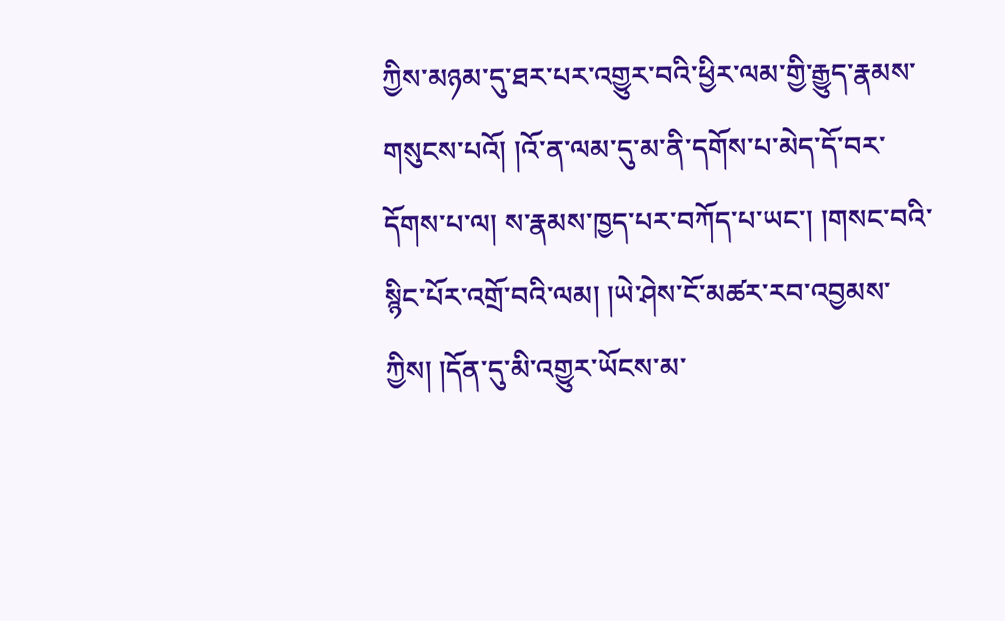ཀྱིས་མཉམ་དུ་ཐར་པར་འགྱུར་བའི་ཕྱིར་ལམ་གྱི་རྒྱུད་རྣམས་གསུངས་པའོ། །འོ་ན་ལམ་དུ་མ་ནི་དགོས་པ་མེད་དོ་བར་དོགས་པ་ལ། ས་རྣམས་ཁྱད་པར་བཀོད་པ་ཡང་། །གསང་བའི་སྙིང་པོར་འགྲོ་བའི་ལམ། །ཡེ་ཤེས་ངོ་མཚར་རབ་འབྱམས་ཀྱིས། །དོན་དུ་མི་འགྱུར་ཡོངས་མ་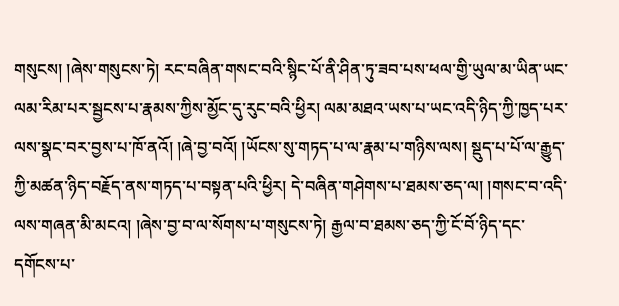གསུངས། །ཞེས་གསུངས་ཏེ། རང་བཞིན་གསང་བའི་སྙིང་པོ་ནི་ཤིན་ཏུ་ཟབ་པས་ཕལ་གྱི་ཡུལ་མ་ཡིན་ཡང་ལམ་རིམ་པར་སྦྱངས་པ་རྣམས་ཀྱིས་མྱོང་དུ་རུང་བའི་ཕྱིར། ལམ་མཐའ་ཡས་པ་ཡང་འདི་ཉིད་ཀྱི་ཁྱད་པར་ལས་སྣང་བར་བྱས་པ་ཁོ་ནའོ། །ཞེ་བྱ་བའོ། །ཡོངས་སུ་གཏད་པ་ལ་རྣམ་པ་གཉིས་ལས། སྡུད་པ་པོ་ལ་རྒྱུད་ཀྱི་མཚན་ཉིད་བརྗོད་ནས་གཏད་པ་བསྟན་པའི་ཕྱིར། དེ་བཞིན་གཤེགས་པ་ཐམས་ཅད་ལ། །གསང་བ་འདི་ལས་གཞན་མི་མངའ། །ཞེས་བྱ་བ་ལ་སོགས་པ་གསུངས་ཏེ། རྒྱལ་བ་ཐམས་ཅད་ཀྱི་ངོ་བོ་ཉིད་དང་དགོངས་པ་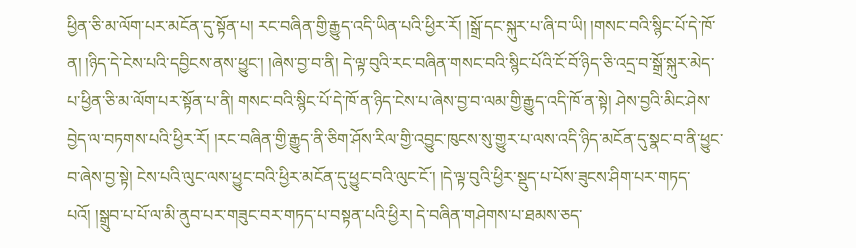ཕྱིན་ཅི་མ་ལོག་པར་མངོན་དུ་སྟོན་པ། རང་བཞིན་གྱི་རྒྱུད་འདི་ཡིན་པའི་ཕྱིར་རོ། །སྒྲོ་དང་སྐུར་པ་ཞི་བ་ཡི། །གསང་བའི་སྙིང་པོ་དེ་ཁོ་ན། །ཉིད་དེ་ངེས་པའི་དབྱིངས་ནས་ཕྱུང་། །ཞེས་བྱ་བ་ནི། དེ་ལྟ་བུའི་རང་བཞིན་གསང་བའི་སྙིང་པོའི་ངོ་བོ་ཉིད་ཅི་འདྲ་བ་སྒྲོ་སྐུར་མེད་པ་ཕྱིན་ཅི་མ་ལོག་པར་སྟོན་པ་ནི། གསང་བའི་སྙིང་པོ་དེ་ཁོ་ན་ཉིད་ངེས་པ་ཞེས་བྱ་བ་ལམ་གྱི་རྒྱུད་འདི་ཁོ་ན་སྟེ། ཤེས་བྱའི་མིང་ཤེས་བྱེད་ལ་བཏགས་པའི་ཕྱིར་རོ། །རང་བཞིན་གྱི་རྒྱུད་ནི་ཅིག་ཤོས་རིལ་གྱི་འབྱུང་ཁུངས་སུ་གྱུར་པ་ལས་འདི་ཉིད་མངོན་དུ་སྣང་བ་ནི་ཕྱུང་བ་ཞེས་བྱ་སྟེ། ངེས་པའི་ལུང་ལས་ཕྱུང་བའི་ཕྱིར་མངོན་དུ་ཕྱུང་བའི་ལུང་ངོ་། །དེ་ལྟ་བུའི་ཕྱིར་སྡུད་པ་པོས་ཟུངས་ཤིག་པར་གཏད་པའོ། །སྒྲུབ་པ་པོ་ལ་མི་ནུབ་པར་གཟུང་བར་གཏད་པ་བསྟན་པའི་ཕྱིར། དེ་བཞིན་གཤེགས་པ་ཐམས་ཅད་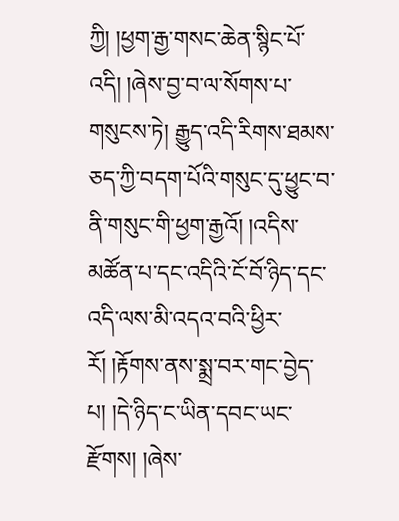ཀྱི། །ཕྱག་རྒྱ་གསང་ཆེན་སྙིང་པོ་འདི། །ཞེས་བྱ་བ་ལ་སོགས་པ་གསུངས་ཏེ། རྒྱུད་འདི་རིགས་ཐམས་ཅད་ཀྱི་བདག་པོའི་གསུང་དུ་ཕྱུང་བ་ནི་གསུང་གི་ཕྱག་རྒྱའོ། །འདིས་མཚོན་པ་དང་འདིའི་ངོ་བོ་ཉིད་དང་འདི་ལས་མི་འདའ་བའི་ཕྱིར་རོ། །རྟོགས་ནས་སྨྲ་བར་གང་བྱེད་པ། །དེ་ཉིད་ང་ཡིན་དབང་ཡང་རྫོགས། །ཞེས་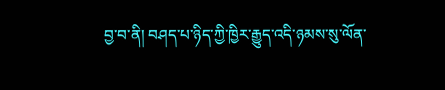བྱ་བ་ནི། བཤད་པ་ཉིད་ཀྱི་ཁྱིར་རྒྱུད་འདི་ཉམས་སུ་ལོན་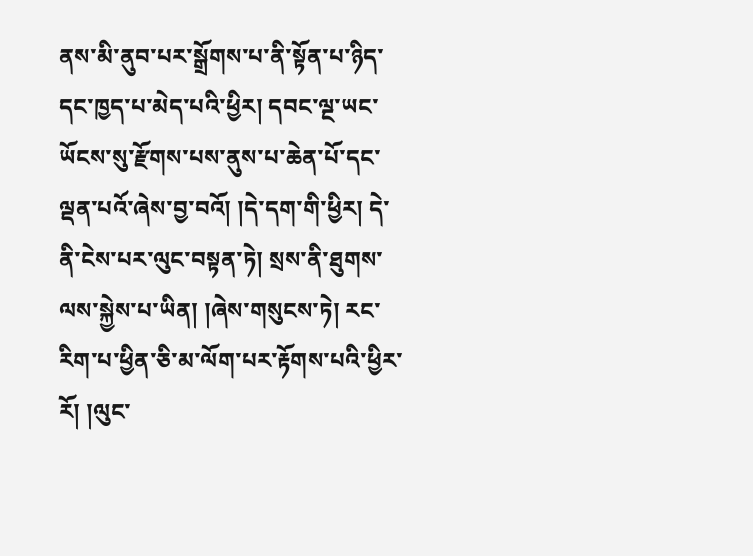ནས་མི་ནུབ་པར་སྒྲོགས་པ་ནི་སྟོན་པ་ཉིད་དང་ཁྱད་པ་མེད་པའི་ཕྱིར། དབང་ལྔ་ཡང་ཡོངས་སུ་རྫོགས་པས་ནུས་པ་ཆེན་པོ་དང་ལྡན་པའོ་ཞེས་བྱ་བའོ། །དེ་དག་གི་ཕྱིར། དེ་ནི་ངེས་པར་ལུང་བསྟན་ཏེ། སྲས་ནི་ཐུགས་ལས་སྐྱེས་པ་ཡིན། །ཞེས་གསུངས་ཏེ། རང་རིག་པ་ཕྱིན་ཅི་མ་ལོག་པར་རྟོགས་པའི་ཕྱིར་རོ། །ལུང་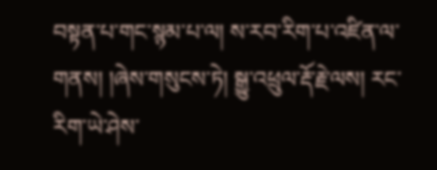བསྟན་པ་གང་སྙམ་པ་ལ། ས་རབ་རིག་པ་འཛིན་ལ་གནས། །ཞེས་གསུངས་ཏེ། སྒྱུ་འཕྲུལ་རྡོ་རྗེ་ལས། རང་རིག་ཡེ་ཤེས་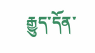རྒྱུད་དོན་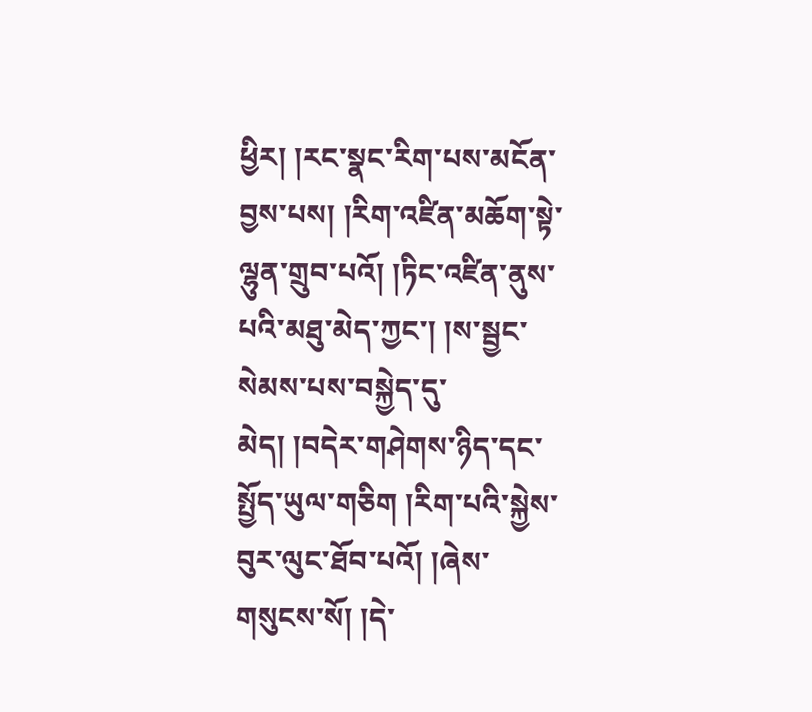ཕྱིར། །རང་སྣང་རིག་པས་མངོན་བྱས་པས། །རིག་འཛིན་མཆོག་སྟེ་ལྷུན་གྲུབ་པའོ། །ཏིང་འཛིན་ནུས་པའི་མཐུ་མེད་ཀྱང་། །ས་སྦྱང་སེམས་པས་བསྐྱེད་དུ་མེད། །བདེར་གཤེགས་ཉིད་དང་སྤྱོད་ཡུལ་གཅིག །རིག་པའི་སྐྱེས་བུར་ལུང་ཐོབ་པའོ། །ཞེས་གསུངས་སོ། །དེ་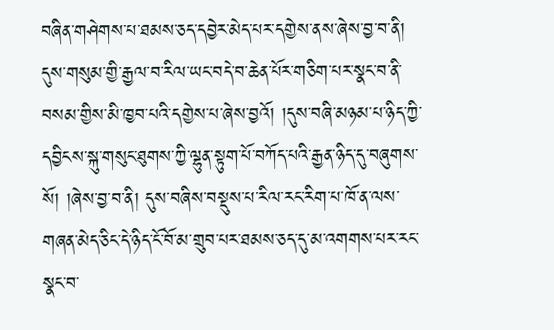བཞིན་གཤེགས་པ་ཐམས་ཅད་དབྱེར་མེད་པར་དགྱེས་ནས་ཞེས་བྱ་བ་ནི། དུས་གསུམ་གྱི་རྒྱལ་བ་རིལ་ཡང་བདེ་བ་ཆེན་པོར་གཅིག་པར་སྣང་བ་ནི་བསམ་གྱིས་མི་ཁྱབ་པའི་དགྱེས་པ་ཞེས་བྱའོ། །དུས་བཞི་མཉམ་པ་ཉིད་ཀྱི་དབྱིངས་སྐུ་གསུང་ཐུགས་ཀྱི་ལྷུན་སྟུག་པོ་བཀོད་པའི་རྒྱན་ཉིད་དུ་བཞུགས་སོ། །ཞེས་བྱ་བ་ནི། དུས་བཞིས་བསྡུས་པ་རིལ་རང་རིག་པ་ཁོ་ན་ལས་གཞན་མེད་ཅིང་དེ་ཉིད་ངོ་བོ་མ་གྲུབ་པར་ཐམས་ཅད་དུ་མ་འགགས་པར་རང་སྣང་བ་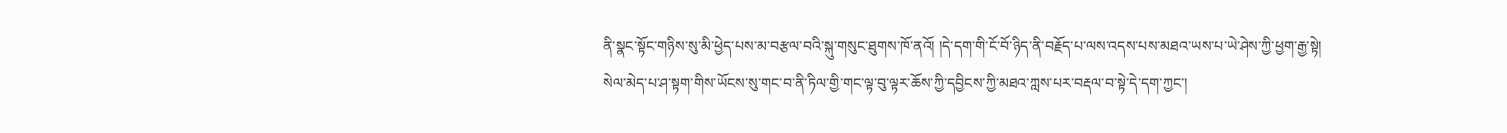ནི་སྣང་སྟོང་གཉིས་སུ་མི་ཕྱེད་པས་མ་བརྩལ་བའི་སྐུ་གསུང་ཐུགས་ཁོ་ནའོ། །དེ་དག་གི་ངོ་བོ་ཉིད་ནི་བརྗོད་པ་ལས་འདས་པས་མཐའ་ཡས་པ་ཡེ་ཤེས་ཀྱི་ཕྱག་རྒྱ་སྟེ། སེལ་མེད་པ་ཤ་སྟག་གིས་ཡོངས་སུ་གང་བ་ནི་ཏིལ་གྱི་གང་ལྟ་བུ་ལྟར་ཆོས་ཀྱི་དབྱིངས་ཀྱི་མཐའ་ཀླས་པར་བརྡལ་བ་སྟེ་དེ་དག་ཀྱང་།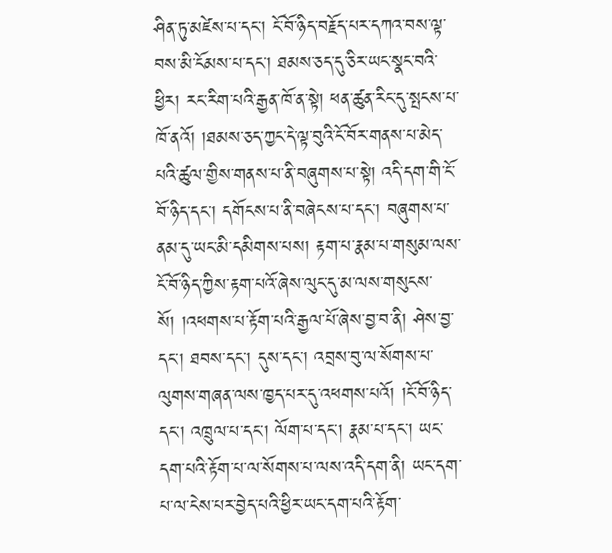ཤིན་ཏུ་མཛེས་པ་དང་། ངོ་བོ་ཉིད་བརྗོད་པར་དཀའ་བས་ལྟ་བས་མི་ངོམས་པ་དང་། ཐམས་ཅད་དུ་ཅིར་ཡང་སྣང་བའི་ཕྱིར། རང་རིག་པའི་རྒྱན་ཁོ་ན་སྟེ། ཕན་ཚུན་རིང་དུ་སྤངས་པ་ཁོ་ནའོ། །ཐམས་ཅད་ཀྱང་དེ་ལྟ་བུའི་ངོ་བོར་གནས་པ་མེད་པའི་ཚུལ་གྱིས་གནས་པ་ནི་བཞུགས་པ་སྟེ། འདི་དག་གི་ངོ་བོ་ཉིད་དང་། དགོངས་པ་ནི་བཞེངས་པ་དང་། བཞུགས་པ་ནམ་དུ་ཡང་མི་དམིགས་པས། རྟག་པ་རྣམ་པ་གསུམ་ལས་ངོ་བོ་ཉིད་ཀྱིས་རྟག་པའོ་ཞེས་ལུང་དུ་མ་ལས་གསུངས་སོ། །འཕགས་པ་རྟོག་པའི་རྒྱལ་པོ་ཞེས་བྱ་བ་ནི། ཤེས་བྱ་དང་། ཐབས་དང་། དུས་དང་། འབྲས་བུ་ལ་སོགས་པ་ལུགས་གཞན་ལས་ཁྱད་པར་དུ་འཕགས་པའོ། །ངོ་བོ་ཉིད་དང་། འཁྲུལ་པ་དང་། ལོག་པ་དང་། རྣམ་པ་དང་། ཡང་དག་པའི་རྟོག་པ་ལ་སོགས་པ་ལས་འདི་དག་ནི། ཡང་དག་པ་ལ་ངེས་པར་བྱེད་པའི་ཕྱིར་ཡང་དག་པའི་རྟོག་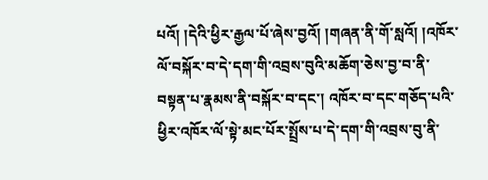པའོ། །དེའི་ཕྱིར་རྒྱལ་པོ་ཞེས་བྱའོ། །གཞན་ནི་གོ་སླའོ། །འཁོར་ལོ་བསྐོར་བ་དེ་དག་གི་འབྲས་བུའི་མཆོག་ཅེས་བྱ་བ་ནི་བསྟན་པ་རྣམས་ནི་བསྐོར་བ་དང་། འཁོར་བ་དང་གཅོད་པའི་ཕྱིར་འཁོར་ལོ་སྟེ་མང་པོར་སྤྲོས་པ་དེ་དག་གི་འབྲས་བུ་ནི་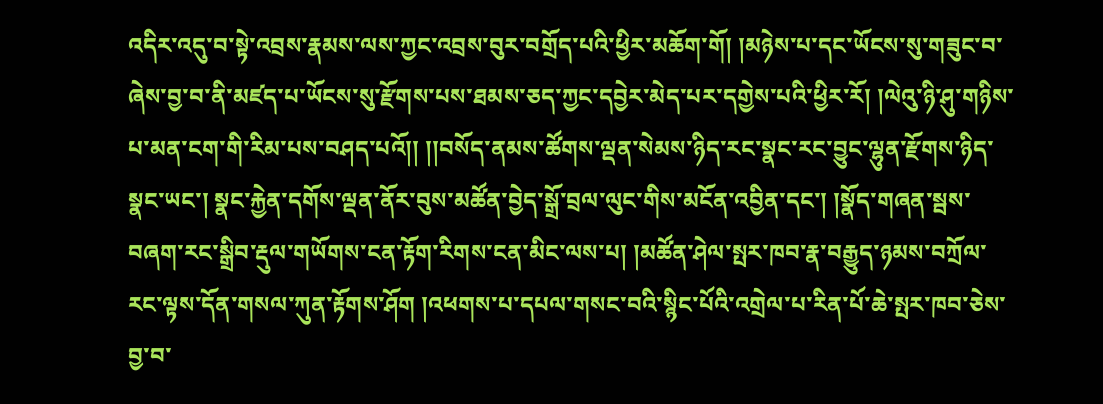འདིར་འདུ་བ་སྟེ་འབྲས་རྣམས་ལས་ཀྱང་འབྲས་བུར་བགྲོད་པའི་ཕྱིར་མཆོག་གོ། །མཉེས་པ་དང་ཡོངས་སུ་གཟུང་བ་ཞེས་བྱ་བ་ནི་མཛད་པ་ཡོངས་སུ་རྫོགས་པས་ཐམས་ཅད་ཀྱང་དབྱེར་མེད་པར་དགྱེས་པའི་ཕྱིར་རོ། །ལེའུ་ཉི་ཤུ་གཉིས་པ་མན་ངག་གི་རིམ་པས་བཤད་པའོ།། །།བསོད་ནམས་ཚོགས་ལྡན་སེམས་ཉིད་རང་སྣང་རང་བྱུང་ལྷུན་རྫོགས་ཉིད་སྣང་ཡང་། སྣང་རྐྱེན་དགོས་ལྡན་ནོར་བུས་མཚོན་བྱེད་སྒྲོ་བྲལ་ལུང་གིས་མངོན་འབྱིན་དང་། །སྣོད་གཞན་སྦས་བཞག་རང་སྒྲིབ་རྡུལ་གཡོགས་ངན་རྟོག་རིགས་ངན་མིང་ལས་པ། །མཚོན་ཤེལ་སྤར་ཁབ་རྣ་བརྒྱུད་ཉམས་བཀྲོལ་རང་ལྟས་དོན་གསལ་ཀུན་རྟོགས་ཤོག །འཕགས་པ་དཔལ་གསང་བའི་སྙིང་པོའི་འགྲེལ་པ་རིན་པོ་ཆེ་སྤར་ཁབ་ཅེས་བྱ་བ་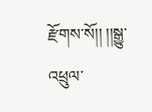རྫོགས་སོ།། །།སྒྱུ་འཕྲུལ་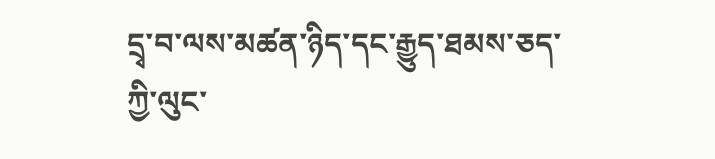དྲྭ་བ་ལས་མཚན་ཉིད་དང་རྒྱུད་ཐམས་ཅད་ཀྱི་ལུང་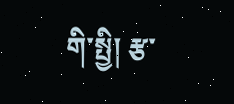གི་སྤྱི། རྩ་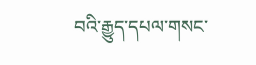བའི་རྒྱུད་དཔལ་གསང་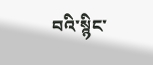བའི་སྙིང་